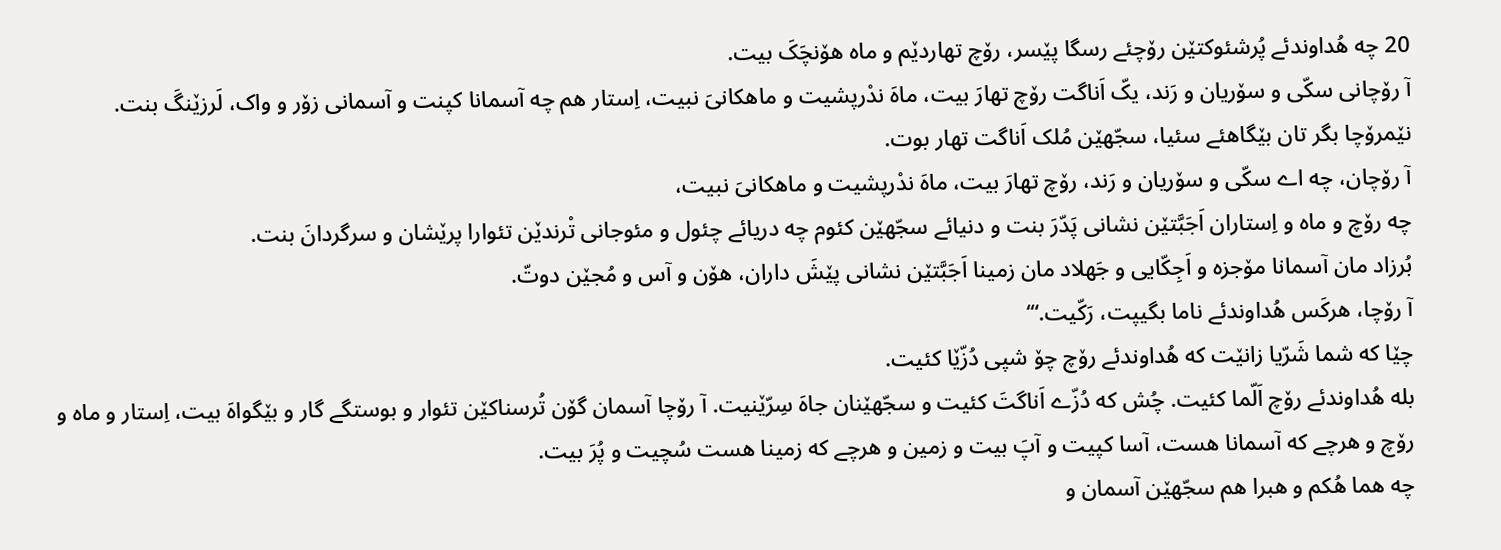20 چه هُداوندئے پُرشئوکتێن رۆچئے رسگا پێسر، رۆچ تهاردێم و ماه هۆنچَکَ بیت.
آ رۆچانی سکّی و سۆریان و رَند، یکّ اَناگت رۆچ تهارَ بیت، ماهَ ندْرپشیت و ماهکانیَ نبیت، اِستار هم چه آسمانا کپنت و آسمانی زۆر و واک، لَرزێنگَ بنت.
نێمرۆچا بگر تان بێگاهئے سئیا، سجّهێن مُلک اَناگت تهار بوت.
آ رۆچان، چه اے سکّی و سۆریان و رَند، رۆچ تهارَ بیت، ماهَ ندْرپشیت و ماهکانیَ نبیت،
چه رۆچ و ماه و اِستاران اَجَبَّتێن نشانی پَدّرَ بنت و دنیائے سجّهێن کئوم چه دریائے چئول و مئوجانی تْرندێن تئوارا پرێشان و سرگردانَ بنت.
بُرزاد مان آسمانا مۆجزه و اَجِکّایی و جَهلاد مان زمینا اَجَبَّتێن نشانی پێشَ داران، هۆن و آس و مُجێن دوتّ.
آ رۆچا، هرکَس هُداوندئے ناما بگیپت، رَکّیت.“‘
چێا که شما شَرّیا زانێت که هُداوندئے رۆچ چۆ شپی دُزّێا کئیت.
بله هُداوندئے رۆچ اَلّما کئیت. چُش که دُزّے اَناگتَ کئیت و سجّهێنان جاهَ سِرّێنیت. آ رۆچا آسمان گۆن تُرسناکێن تئوار و بوستگے گار و بێگواهَ بیت، اِستار و ماه و رۆچ و هرچے که آسمانا هست، آسا کپیت و آپَ بیت و زمین و هرچے که زمینا هست سُچیت و پُرَ بیت.
چه هما هُکم و هبرا هم سجّهێن آسمان و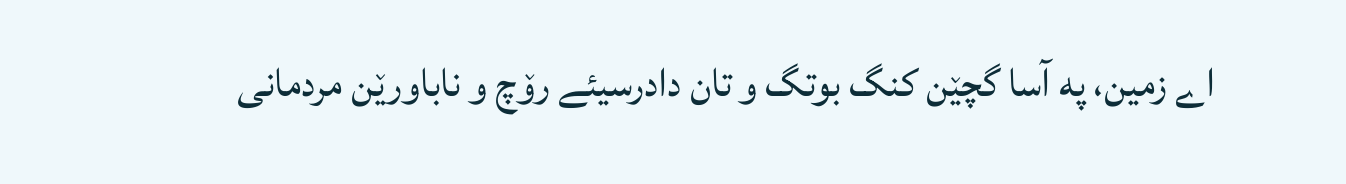اے زمین، په آسا گچێن کنگ بوتگ و تان دادرسیئے رۆچ و ناباورێن مردمانی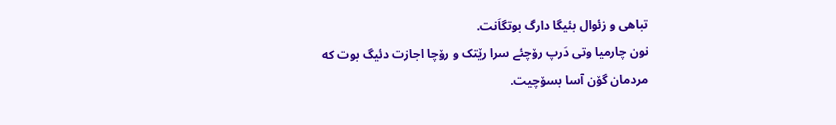تباهی و زئوال بئیگا دارگ بوتگاَنت.
نون چارمیا وتی دَرپ رۆچئے سرا رێتک و رۆچا اجازت دئیگ بوت که مردمان گۆن آسا بسۆچیت.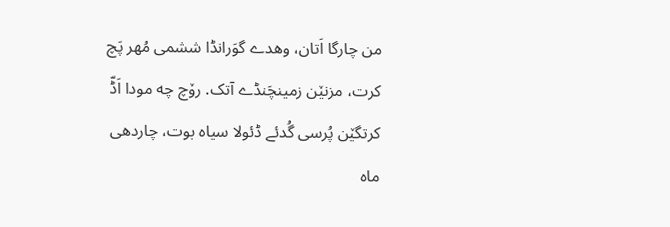من چارگا اَتان، وهدے گوَرانڈا ششمی مُهر پَچ کرت، مزنێن زمینچَنڈے آتک. رۆچ چه مودا اَڈّ کرتگێن پُرسی گُدئے ڈئولا سیاه بوت، چاردهی ماه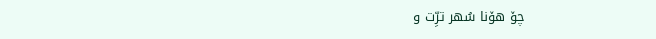چۆ هۆنا سُهر ترِّت و